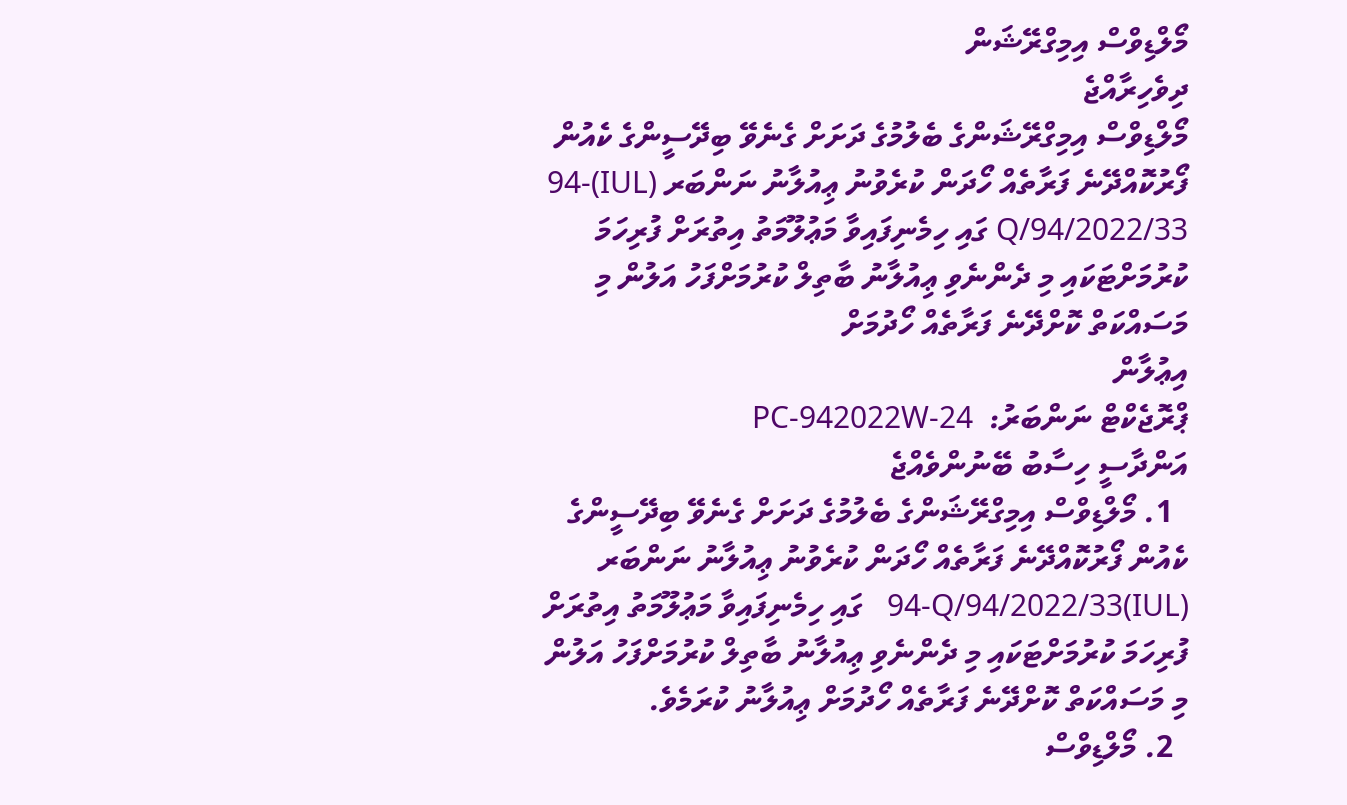މޯލްޑިވްސް އިމިގްރޭޝަން
ދިވެހިރާއްޖެ
މޯލްޑިވްސް އިމިގްރޭޝަންގެ ބެލުމުގެ ދަށަށް ގެނެވޭ ބިދޭސީންގެ ކެއުން ފޯރުކޮއްދޭނެ ފަރާތެއް ހޯދަން ކުރެވުނު ޢިއުލާނު ނަންބަރ (IUL)94-Q/94/2022/33 ގައި ހިމެނިފައިވާ މަޢުލޫމަތު އިތުރަށް ފުރިހަމަ ކުރުމަށްޓަކައި މި ދެންނެވި ޢިއުލާނު ބާތިލް ކުރުމަށްފަހު އަލުން މި މަސައްކަތް ކޮށްދޭނެ ފަރާތެއް ހޯދުމަށް
އިޢުލާން
ޕްރޮޖެކްޓް ނަންބަރު:  PC-942022W-24
އަންދާސީ ހިސާބު ބޭނުންވެއްޖެ
  1. މޯލްޑިވްސް އިމިގްރޭޝަންގެ ބެލުމުގެ ދަށަށް ގެނެވޭ ބިދޭސީންގެ ކެއުން ފޯރުކޮއްދޭނެ ފަރާތެއް ހޯދަން ކުރެވުނު ޢިއުލާނު ނަންބަރ (IUL)94-Q/94/2022/33   ގައި ހިމެނިފައިވާ މަޢުލޫމަތު އިތުރަށް ފުރިހަމަ ކުރުމަށްޓަކައި މި ދެންނެވި ޢިއުލާނު ބާތިލް ކުރުމަށްފަހު އަލުން މި މަސައްކަތް ކޮށްދޭނެ ފަރާތެއް ހޯދުމަށް ޢިއުލާނު ކުރަމެވެ.
  2. މޯލްޑިވްސް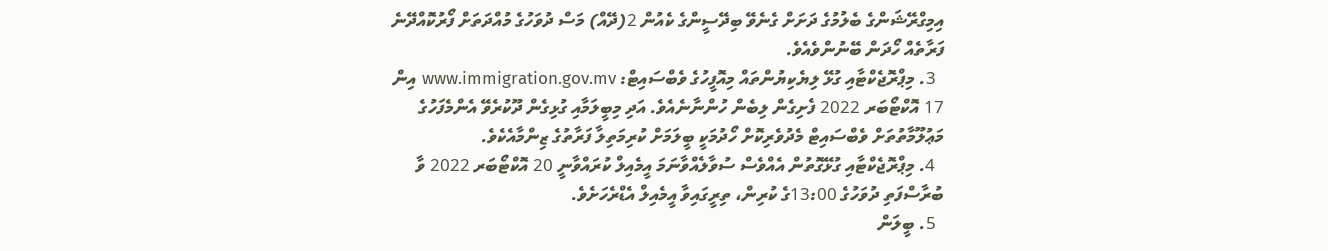އިމިގްރޭޝަންގެ ބެލުމުގެ ދަށަށް ގެނެވޭ ބިދޭސީންގެ ކެއުން 2(ދޭއް) މަސް ދުވަހުގެ މުއްދަތަށް ފޯރުކޮއްދޭނެ ފަރާތެއް ހޯދަން ބޭނުންވެއެވެ.
  3. މިޕްރޮޖެކްޓާއި ގުޅޭ ލިޔެކިޔުންތައް މިއޮފީހުގެ ވެބްސައިޓް: www.immigration.gov.mv އިން 17 އޮކްޓޯބަރ 2022 ފެށިގެން ލިބެން ހުންނާނެއެވެ. އަދި މިބީލަމާއި ގުޅިގެން ދޫކުރެވޭ އެންމެފަހުގެ މަޢުލޫމާތުތަށް ވެބްސައިޓް މެދުވެރިކޮށް ހޯދުމަކީ ބީލަމަށް ކުރިމަތިލާ ފަރާތުގެ ޒިންމާއެކެވެ.
  4. މިޕްރޮޖެކްޓާއި ގުޅޭގޮތުން އެއްވެސް ސުވާލެއްވާނަމަ އީމެއިލް ކުރައްވާނީ 20 އޮކްޓޯބަރ 2022 ވާ ބުރާސްފަތި ދުވަހުގެ 13:00ގެ ކުރިން، ތިރީގައިވާ އީމެއިލް އެޑްރެހަށެވެ.
  5. ބީލަން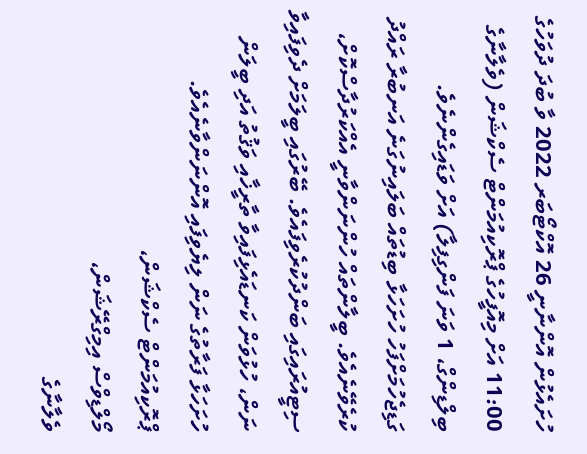ހުށައެޅުން އޮންނާނީ 26 އޮކްޓޯބަރ 2022 ވާ ބުދަ ދުވަހުގެ 11:00 އަށް މިއޮފީހުގެ ޕްރޮކިއުމަންޓް ސެކްޝަން (ވެލާނާގެ ބިލްޑިންގް، 1 ވަނަ ފަންގިފިލާ) އަށް ވަޑައިގެންނެވެ. ގަޑިޖެހުމަށްފަހު ހުށަހަޅާ ބިޑުތައް ބަލައިނުގަނެ އަނބުރާ ރައްދު ކުރެވޭނެއެވެ. ބީލާންތައް ހުންނަންވާނީ އެއްކަރުދާސްކޮށް، ސިޓީއުރައިގައި ބަންދުކުރެވިފައެވެ. ބޭރުގައި ބީލަމަށް ދެވިފައިވާ ނަން، ހުޅުވަން ކަނޑައެޅިފައިވާ ތާރީޚާއި ވަޤުތު އަދި ބީލަން ހުށަހަޅާ ފަރާތުގެ ނަން ލިޔެވިފައި އޮންނަންވާނެއެވެ.
ޕްރޮކިއުމަންޓް ސެކްޝަން،
މޯލްޑިވްސް އިމިގްރޭޝަން،
ވެލާނާގެ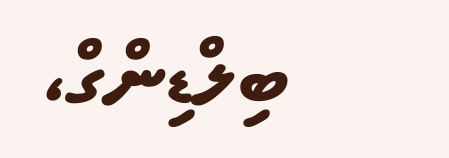ބިލްޑިންގް،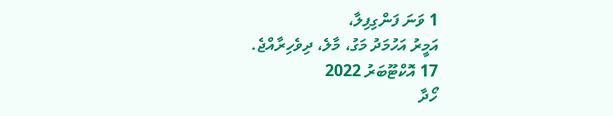1 ވަނަ ފަންގިފިލާ،
އަމީރު އަހުމަދު މަގު، މާލެ، ދިވެހިރާއްޖެ.
17 އޮކްޓޫބަރު 2022
ހޯދާ